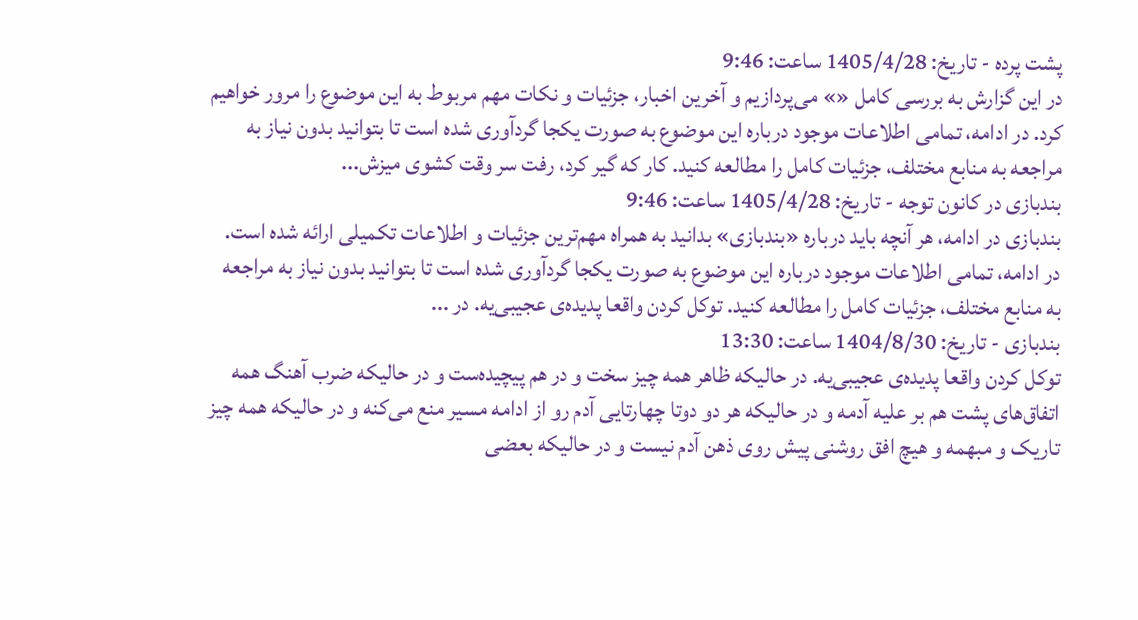پشت پرده - تاریخ: 1405/4/28 ساعت: 9:46
در این گزارش به بررسی کامل «» می‌پردازیم و آخرین اخبار، جزئیات و نکات مهم مربوط به این موضوع را مرور خواهیم کرد. در ادامه، تمامی اطلاعات موجود درباره این موضوع به صورت یکجا گردآوری شده است تا بتوانید بدون نیاز به مراجعه به منابع مختلف، جزئیات کامل را مطالعه کنید. کار که گیر کرد، رفت سر وقت کشوی میزش...
بندبازی در کانون توجه - تاریخ: 1405/4/28 ساعت: 9:46
بندبازی در ادامه، هر آنچه باید درباره «بندبازی» بدانید به همراه مهم‌ترین جزئیات و اطلاعات تکمیلی ارائه شده است. در ادامه، تمامی اطلاعات موجود درباره این موضوع به صورت یکجا گردآوری شده است تا بتوانید بدون نیاز به مراجعه به منابع مختلف، جزئیات کامل را مطالعه کنید. توکل کردن واقعا پدیده‌ی عجیبی‌یه. در ...
بندبازی - تاریخ: 1404/8/30 ساعت: 13:30
توکل کردن واقعا پدیده‌ی عجیبی‌یه. در حالیکه ظاهر همه چیز سخت و در هم پیچیده‌ست و در حالیکه ضرب آهنگ همه اتفاق‌های پشت هم بر علیه آدمه و در حالیکه هر دو دوتا چهارتایی آدم رو از ادامه مسیر منع می‌کنه و در حالیکه همه چیز تاریک و مبهمه و هیچ افق روشنی پیش روی ذهن آدم نیست و در حالیکه بعضی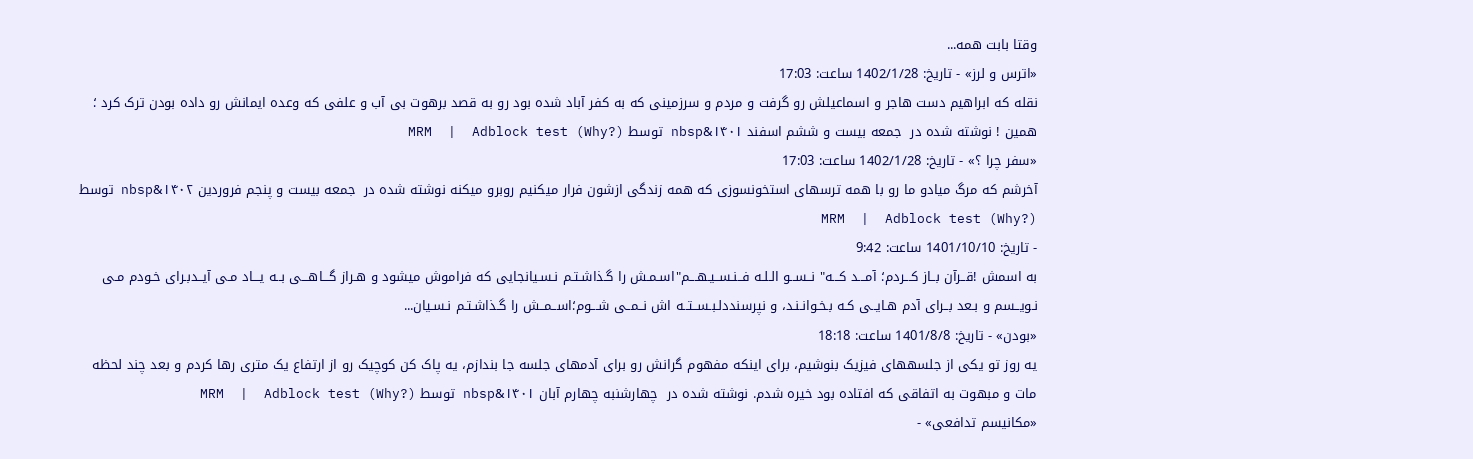وقتا بابت همه‌...
«اترس و لرز» - تاریخ: 1402/1/28 ساعت: 17:03
نقله که ابراهیم دست هاجر و اسماعیلش رو گرفت و مردم و سرزمینی که به کفر آباد شده بود رو به قصد برهوت بی آب و علفی که وعده ایمانش رو داده بودن ترک کرد ؛ همین ! نوشته شده در  جمعه بیست و ششم اسفند ۱۴۰۱&nbsp توسط MRM  |  Adblock test (Why?)
«سفر چرا ؟» - تاریخ: 1402/1/28 ساعت: 17:03
آخرشم که مرگ میادو ما رو با همه ترسهای استخونسوزی که همه زندگی ازشون فرار میکنیم روبرو میکنه نوشته شده در  جمعه بیست و پنجم فروردین ۱۴۰۲&nbsp توسط MRM  |  Adblock test (Why?)
- تاریخ: 1401/10/10 ساعت: 9:42
به اسمش !قــرآن بــاز کـــردم؛ آمـــد کـــه" نــســو الـلـه فــنـســيـهـــم"اسـمـش را گـذاشـتـم نـسـیانجایی که فراموش میشود و هـراز گـــاهـــی بــه یـــاد مـی آیــدبـرای خـودم مـی نـویــسم و بـعد بــرای آدم هـایــی کـه بـخـوانـنـد، و نپرسنددلـبـســتــه اش نــمــی شـــوم؛اســمــش را گـذاشـتـم نـسـیان...
«بودن» - تاریخ: 1401/8/8 ساعت: 18:18
یه روز تو یکی از جلسههای فیزیک بنوشیم، برای اینکه مفهوم گرانش رو برای آدمهای جلسه جا بندازم، یه پاک کن کوچیک رو از ارتفاع یک متری رها کردم و بعد چند لحظه مات و مبهوت به اتفاقی که افتاده بود خیره شدم. نوشته شده در  چهارشنبه چهارم آبان ۱۴۰۱&nbsp توسط MRM  |  Adblock test (Why?)
«مکانیسم تدافعی» -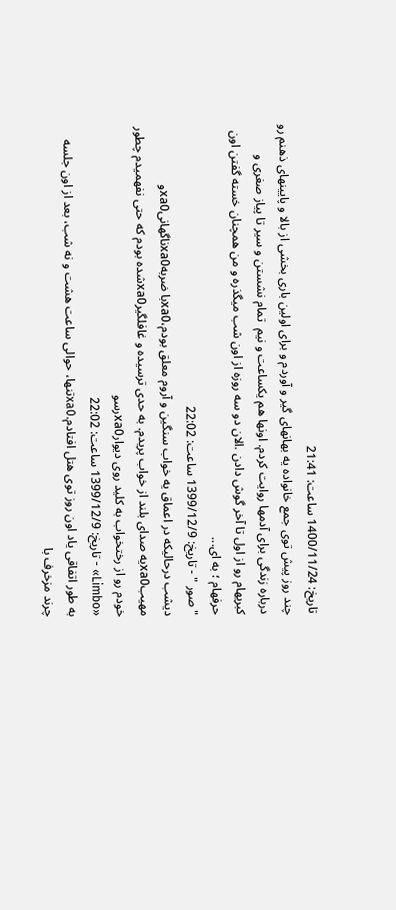تاریخ: 1400/11/24 ساعت: 21:41
چند روز پیش توی جمع خانواده یه بهانهای گیر و آوردم و برای اولین باری بخشی از بالا و پایینهای ذهنم رو درباره زندگی برای آدمها روایت کردم. اونها هم یکساعت و نیم  تمام نشستن و سیر تا پیاز صغری و کبریهام رو از اول تا آخر گوش دادن .الان دو سه روزه از اون شب میگذره و من همچنان خسته گفتن اون حرفهام ؛ به ای...
" صور " - تاریخ: 1399/12/9 ساعت: 22:02
دیشب درحالیکه در اعماق یه خواب سنگین و آروم معلق بودم،xa0با ضربهxa0ناگهانیxa0و مهیبxa0یه صدای بلند از خواب پریدم. به حدی ترسیده و غافلگیرxa0شده بودم که حتی نفهمیدم چطور خودم رو از رختخواب به کلید روی دیوارxa0رسو
«Limbo» - تاریخ: 1399/12/9 ساعت: 22:02
به طور اتفاقی یاد اون روز توی هتل افتادم.xa0تنها، حوالی ساعت هشت و نه شب، بعد از اون جلسه چرند مزخرف با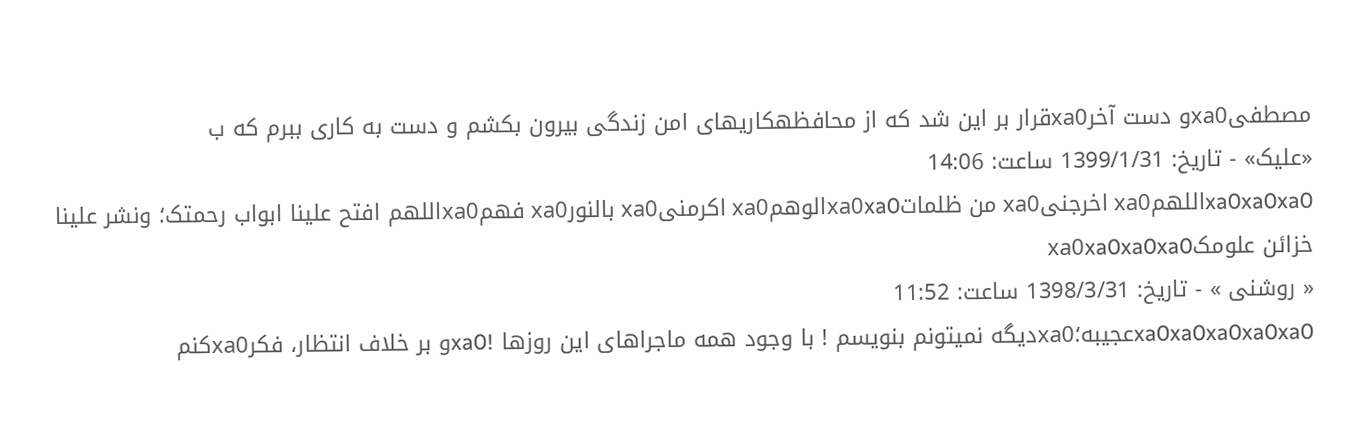مصطفیxa0و دست آخرxa0قرار بر این شد که از محافظهکاریهای امن زندگی بیرون بکشم و دست به کاری ببرم که ب
«علیک» - تاریخ: 1399/1/31 ساعت: 14:06
xa0xa0xa0اللهمxa0 اخرجنیxa0 من ظلماتxa0xa0الوهمxa0 اکرمنیxa0 بالنورxa0 فهمxa0اللهم افتح علینا ابواب رحمتک؛ ونشر علینا خزائن علومکxa0xa0xa0xa0
« روشنی » - تاریخ: 1398/3/31 ساعت: 11:52
xa0xa0xa0xa0xa0عجیبه؛xa0دیگه نمیتونم بنویسم ! با وجود همه ماجراهای این روزها !xa0و بر خلاف انتظار، فکرxa0کنم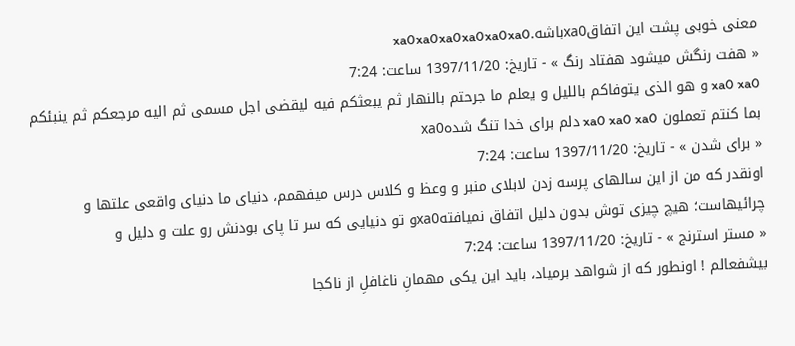معنی خوبی پشت این اتفاقxa0باشه.xa0xa0xa0xa0xa0xa0
« هفت رنگش میشود هفتاد رنگ » - تاریخ: 1397/11/20 ساعت: 7:24
xa0 xa0 و هو الذی یتوفاکم باللیل و یعلم ما جرحتم بالنهار ثم یبعثکم فیه لیقضى اجل مسمى ثم الیه مرجعکم ثم ینبئکم بما کنتم تعملون xa0 xa0 xa0 دلم برای خدا تنگ شدهxa0
« برای شدن » - تاریخ: 1397/11/20 ساعت: 7:24
اونقدر که من از این سالهای پرسه زدن لابلای منبر و وعظ و کلاس درس میفهمم، دنیای ما دنیای واقعی علتها و چرائیهاست؛ هیچ چیزی توش بدون دلیل اتفاق نمیافتهxa0و تو دنیایی که سر تا پای بودنش رو علت و دلیل و
« مستر استرنج » - تاریخ: 1397/11/20 ساعت: 7:24
بیشفعالم ! اونطور که از شواهد برمیاد، باید این یکی مهمانِ ناغافلِ از ناکجا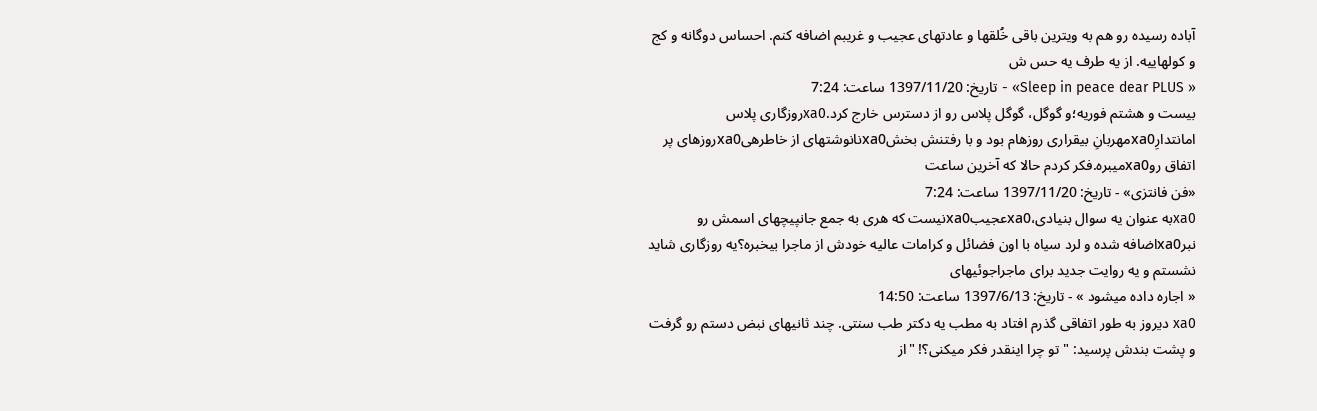آباده رسیده رو هم به ویترین باقی خُلقها و عادتهای عجیب و غریبم اضافه کنم. احساس دوگانه و کج و کولهاییه. از یه طرف یه حس ش
« Sleep in peace dear PLUS» - تاریخ: 1397/11/20 ساعت: 7:24
بیست و هشتم فوریه؛و گوگل، گوگل پلاس رو از دسترس خارج کرد.xa0روزگاری پلاس امانتدارِxa0مهربانِ بیقراری روزهام بود و با رفتنش بخشxa0نانوشتهای از خاطرهیxa0روزهای پر اتفاق روxa0میبره.فکر کردم حالا که آخرین ساعت
«فن فانتزی» - تاریخ: 1397/11/20 ساعت: 7:24
xa0به عنوان یه سوال بنیادی،xa0عجیبxa0نیست که هری به جمع جانپیچهای اسمش رو نبرxa0اضافه شده و لرد سیاه با اون فضائل و کرامات عالیه خودش از ماجرا بیخبره؟یه روزگاری شاید نشستم و یه روایت جدید برای ماجراجوئیهای
« اجاره داده میشود » - تاریخ: 1397/6/13 ساعت: 14:50
xa0 دیروز به طور اتفاقی گذرم افتاد به مطب یه دکتر طب سنتی. چند ثانیهای نبض دستم رو گرفت و پشت بندش پرسید: " تو چرا اینقدر فکر میکنی؟! "از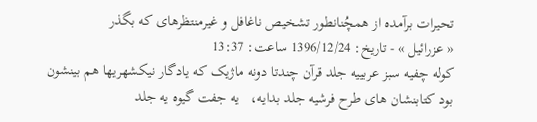تحیرات برآمده از همچُنانطور تشخیص ناغافل و غیرمنتظرهای که بگذر
« عزرائیل » - تاریخ: 1396/12/24 ساعت: 13:37
کوله چفیه سبز عربییه جلد قرآن چندتا دونه ماژیک که یادگار نیکشهریها هم بینشون بود کتابنشان های طرح فرشیه جلد بدایه،   یه جفت گیوه یه جلد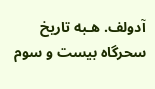آدولف. هـبه تاریخ سحرگاه بیست و سوم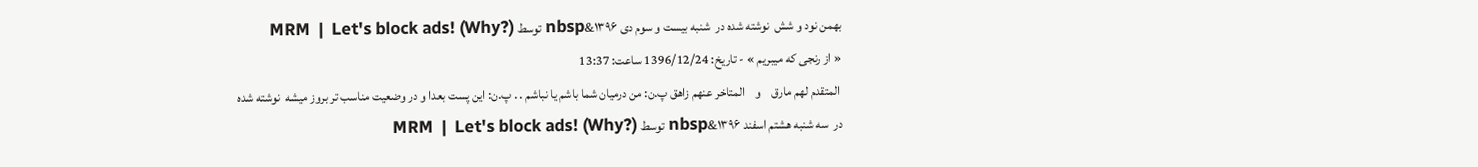بهمن نود و شش  نوشته شده در  شنبه بیست و سوم دی ۱۳۹۶&nbsp توسط MRM  |  Let's block ads! (Why?)
« از رنجی که میبریم » - تاریخ: 1396/12/24 ساعت: 13:37
 المتقدم لهم مارق    و    المتاخر عنهم زاهق پ.ن: من درمیان شما باشم یا نباشم . . پ.ن: این پست بعدا و در وضعیت مناسب تر بروز میشه  نوشته شده در  سه شنبه هشتم اسفند ۱۳۹۶&nbsp توسط MRM  |  Let's block ads! (Why?)